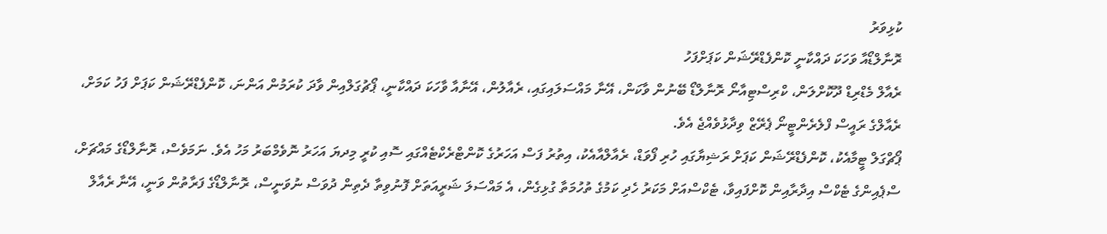ކުޅިވަރު
ރޮނާލްޑޯއާ ވަހަކަ ދައްކާނީ ކޮންފެޑްރޭޝަން ކަޕަށްފަހު
ރެއާލް މެޑްރިޑް ދޫކޮށްލަން، ކްރިސްޓިއާނޯ ރޮނާލްޑޯ ބޭނުން ވާކަން، އޭނާ މައްސަލައިގައި، ރެއާލުން، އޭނާއާ ވާހަކަ ދައްކާނީ، ޕޯޗުގަލްއިން ވާދަ ކުރަމުން އަންނަ، ކޮންފެޑްރޭޝަން ކަޕަށް ފަހު ކަމަށް، ރެއާލްގެ ރައީސް ފްލެރެންޓީނޯ ޕެރޭޒް ވިދާޅުވެއްޖެ އެވެ.
ޕޯޗްގަލް ޓީމާއެކު، ކޮންފެޑްރޭޝަން ކަޕަށް ރަޝިޔާގައި ހުރި ފޯވަޑް، ރެއާލްއާއެކު، އިތުރު ފަސް އަހަރުގެ ކޮންޓްރެކްޓެއްގައި ސޮއި ކުރީ މިދޔަ އަހަރު ނޮވެމްބަރު މަހު އެވެ. ނަމަވެސް، ރޮނާލްޑޯގެ މައްޗަށް، ސްޕެއިންގެ ޓެކްސް އިދާރާއިން ކޮށްފައިވާ، ޓެކްސްއަށް މަކަރު ހެދި ކަމުގެ ތުހުމަތާ ގުޅިގެން، އެ މައްސަލަ ޝަރީއަތަށް ފޮނުވިތާ ދެތިން ދުވަސް ނުވަނީސް، ރޮނާލްޑޯގެ ފަރާތުން ވަނީ، އޭނާ ރެއާލް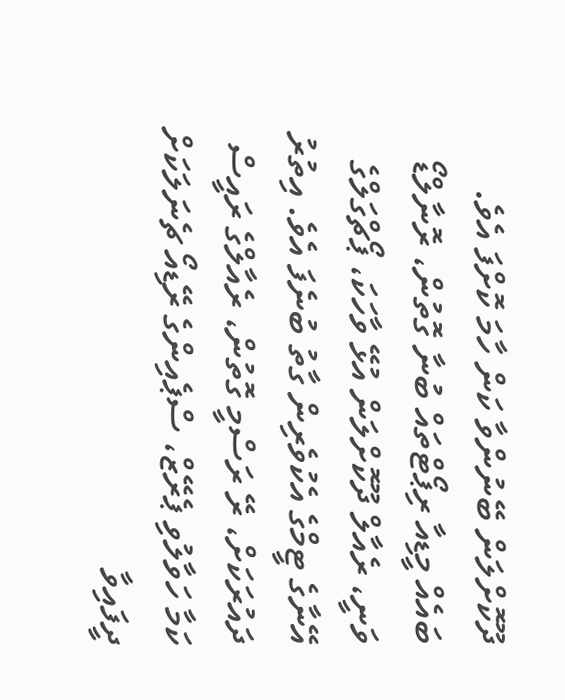ދޫކޮށްލަން ބޭނުންވާ ކަން ހާމަ ކޮށްފަ އެވެ.
ބައެއް މީޑިއާ ރިޕޯޓްތައް ބުނާ ގޮތުން، ރޮނާލްޑޯ ވަނީ، ރެއާލް ދޫކޮށްލަން އުޅޭ ވާހަކަ، ޕޯޗްގަލްގެ އޭނާގެ ޓީމްގެ އެކުވެރިން ގާތު ބުނެފަ އެވެ. އިތުރު ދައުރަކަށް، ރޭ ރަސްމީ ގޮތުން، ރެއާލްގެ ރައީސް ކަމާ ހަވާލުވި ޕެރޭޒް، ސްޕެއިންގެ ރޭޑިއޯ ޗެނަލަކަށް ދީފައިވާ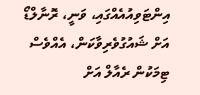އިންޓަވިއުއެއްގައި، ވަނީ، ރޮނާލްޑޯ އަށް ޝައުގުވެރިވާކަން، އެއްވެސް ޓިމަކުން ރެއާލް އަށް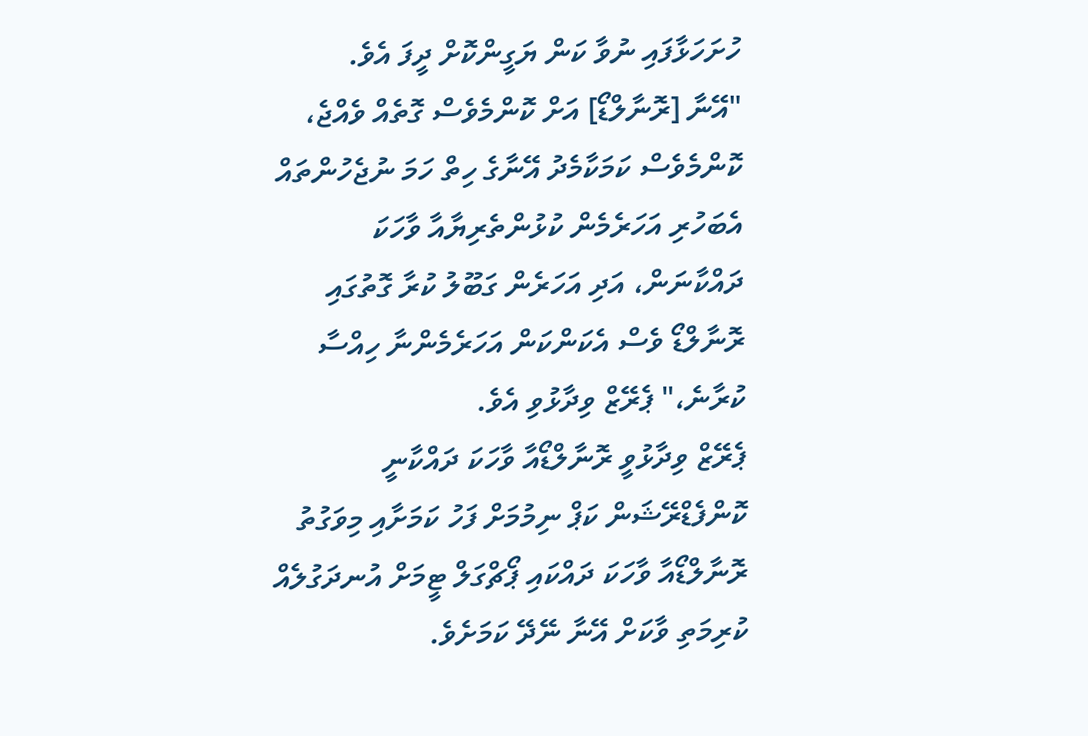ހުށަހަޅާފައި ނުވާ ކަން ޔަގީންކޮށް ދީފަ އެވެ.
"އޭނާ [ރޮނާލްޑޯ] އަށް ކޮންމެވެސް ގޮތެއް ވެއްޖެ، ކޮންމެވެސް ކަމަކާމެދު އޭނާގެ ހިތް ހަމަ ނުޖެހުންތައް އެބަހުރި އަހަރެމެން ކުޅުންތެރިޔާއާ ވާހަކަ ދައްކާނަން، އަދި އަހަރެން ގަބޫލު ކުރާ ގޮތުގައި ރޮނާލްޑޯ ވެސް އެކަންކަން އަހަރެމެންނާ ހިއްސާ ކުރާނެ،" ޕެރޭޒް ވިދާޅުވި އެވެ.
ޕެރޭޒް ވިދާޅުވީ ރޮނާލްޑޯއާ ވާހަކަ ދައްކާނީ ކޮންފެޑްރޭޝަން ކަޕް ނިމުމަށް ފަހު ކަމަށާއި މިވަގުތު ރޮނާލްޑޯއާ ވާހަކަ ދައްކައި ޕޯޗްގަލް ޓީމަށް އުނދަގުލެއް ކުރިމަތި ވާކަށް އޭނާ ނޭދޭ ކަމަށެވެ.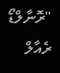"ރޮނާލްޑޯ ރެއާލް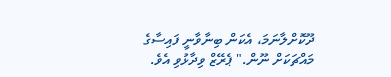ދޫކޮށްލާނަމަ، އެކަން ބިނާވާނީ ފައިސާގެ މައްޗަކަށް ނޫން." ޕެރޭޒް ވިދާޅުވި އެވެ.